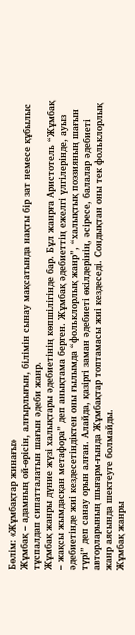Бөлім: «Жұмбақтар жинағы»
Жұмбақ – адамның ой-өрісін, алғырлығын, білімін сынау мақсатында нақты бір зат немесе құбылыс тұспалдап сипатталатын шағын әдеби жанр.
Жұмбақ жанры дүние жүзі халықтары әдебиетінің көпшілігінде бар. Бұл жанрға Аристотель “Жұмбақ – жақсы жымдасқан метафора” деп анықтама берген. Жұмбақ әдебиеттің ежелгі үлгілерінде, ауыз әдебиетінде жиі кездесетіндіктен оны ғылымда “фольклорлық жанр”, “халықтық поэзияның шағын түрі” деп санау орын алған. Алайда, қазіргі заман әдебиеті өкілдерінің, әсіресе, балалар әдебиеті авторларының шығарм-ғында Жұмбақтар топтамасы жиі кездеседі. Сондықтан оны тек фольклорлық жанр аясында шектеуге болмайды.
Жұмбақ жанры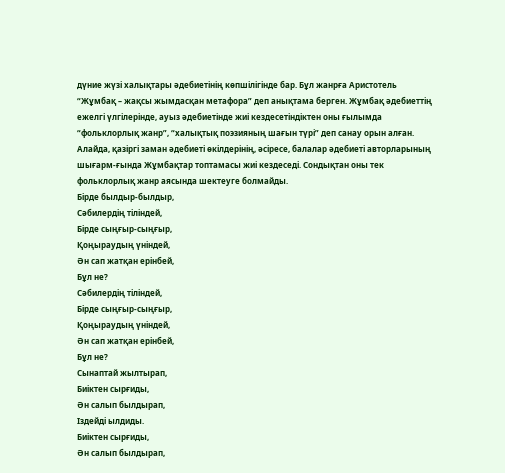дүние жүзі халықтары әдебиетінің көпшілігінде бар. Бұл жанрға Аристотель “Жұмбақ – жақсы жымдасқан метафора” деп анықтама берген. Жұмбақ әдебиеттің ежелгі үлгілерінде, ауыз әдебиетінде жиі кездесетіндіктен оны ғылымда “фольклорлық жанр”, “халықтық поэзияның шағын түрі” деп санау орын алған. Алайда, қазіргі заман әдебиеті өкілдерінің, әсіресе, балалар әдебиеті авторларының шығарм-ғында Жұмбақтар топтамасы жиі кездеседі. Сондықтан оны тек фольклорлық жанр аясында шектеуге болмайды.
Бiрде былдыр-былдыр,
Сәбилердiң тiлiндей,
Бiрде сыңғыр-сыңғыр,
Қоңыраудың үнiндей,
Ән сап жатқан ерiнбей,
Бұл не?
Сәбилердiң тiлiндей,
Бiрде сыңғыр-сыңғыр,
Қоңыраудың үнiндей,
Ән сап жатқан ерiнбей,
Бұл не?
Сынаптай жылтырап,
Биiктен сырғиды,
Ән салып былдырап,
Iздейдi ылдиды.
Биiктен сырғиды,
Ән салып былдырап,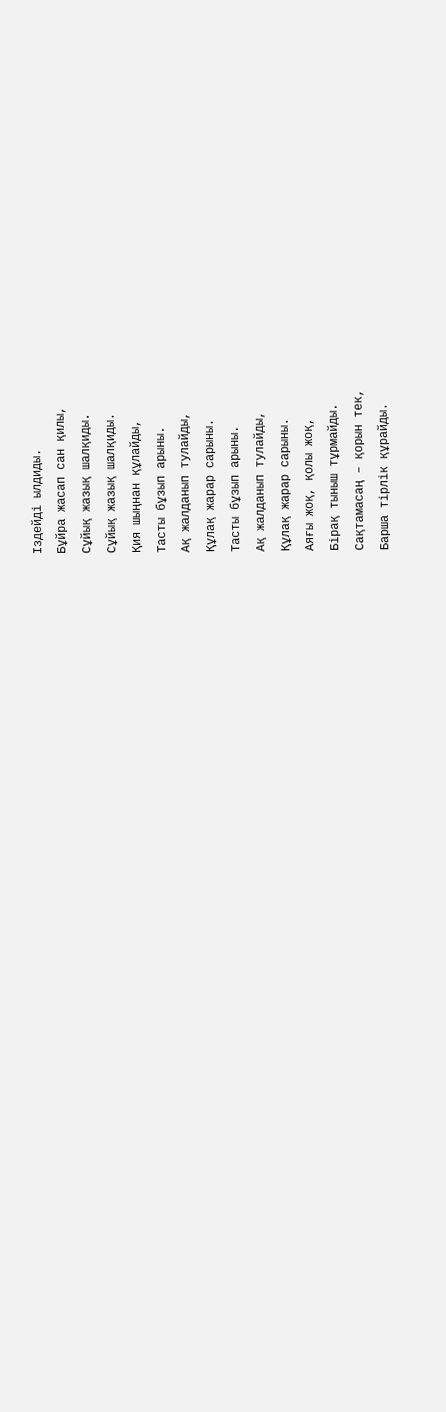Iздейдi ылдиды.
Бұйра жасап сан қилы,
Сұйық жазық шалқиды.
Сұйық жазық шалқиды.
Қия шыңнан құлайды,
Тасты бұзып арыны.
Ақ жалданып тулайды,
Құлақ жарар сарыны.
Тасты бұзып арыны.
Ақ жалданып тулайды,
Құлақ жарар сарыны.
Аяғы жоқ, қолы жоқ,
Бiрақ тыныш тұрмайды.
Сақтамасаң – қорын тек,
Барша тiрлiк құрайды.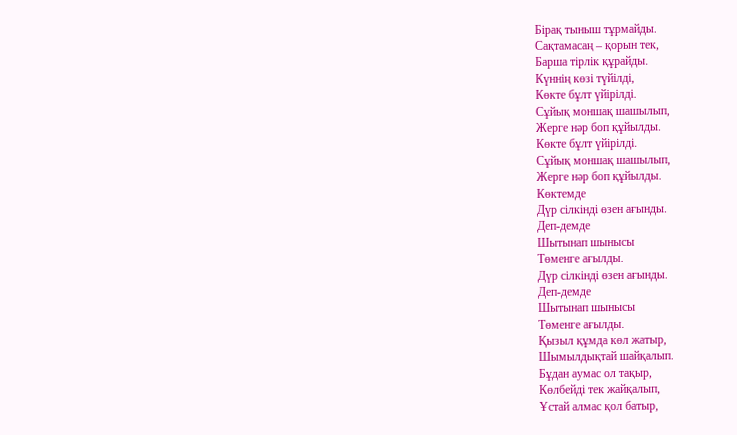Бiрақ тыныш тұрмайды.
Сақтамасаң – қорын тек,
Барша тiрлiк құрайды.
Күннiң көзi түйiлдi,
Көкте бұлт үйiрiлдi.
Сұйық моншақ шашылып,
Жерге нәр боп құйылды.
Көкте бұлт үйiрiлдi.
Сұйық моншақ шашылып,
Жерге нәр боп құйылды.
Көктемде
Дүр сiлкiндi өзен ағынды.
Деп-демде
Шытынап шынысы
Төменге ағылды.
Дүр сiлкiндi өзен ағынды.
Деп-демде
Шытынап шынысы
Төменге ағылды.
Қызыл құмда көл жатыр,
Шымылдықтай шайқалып.
Бұдан аумас ол тақыр,
Көлбейдi тек жайқалып,
Ұстай алмас қол батыр,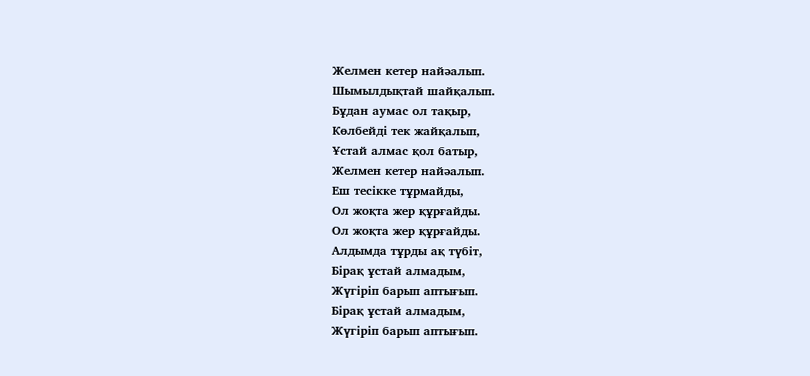Желмен кетер найәалып.
Шымылдықтай шайқалып.
Бұдан аумас ол тақыр,
Көлбейдi тек жайқалып,
Ұстай алмас қол батыр,
Желмен кетер найәалып.
Еш тесiкке тұрмайды,
Ол жоқта жер құрғайды.
Ол жоқта жер құрғайды.
Алдымда тұрды ақ түбiт,
Бiрақ ұстай алмадым,
Жүгiрiп барып аптығып.
Бiрақ ұстай алмадым,
Жүгiрiп барып аптығып.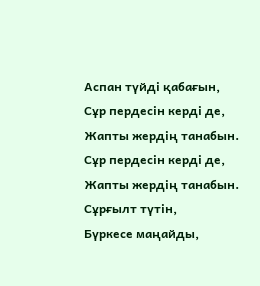Аспан түйдi қабағын,
Сұр пердесiн кердi де,
Жапты жердiң танабын.
Сұр пердесiн кердi де,
Жапты жердiң танабын.
Сұрғылт түтiн,
Бүркесе маңайды,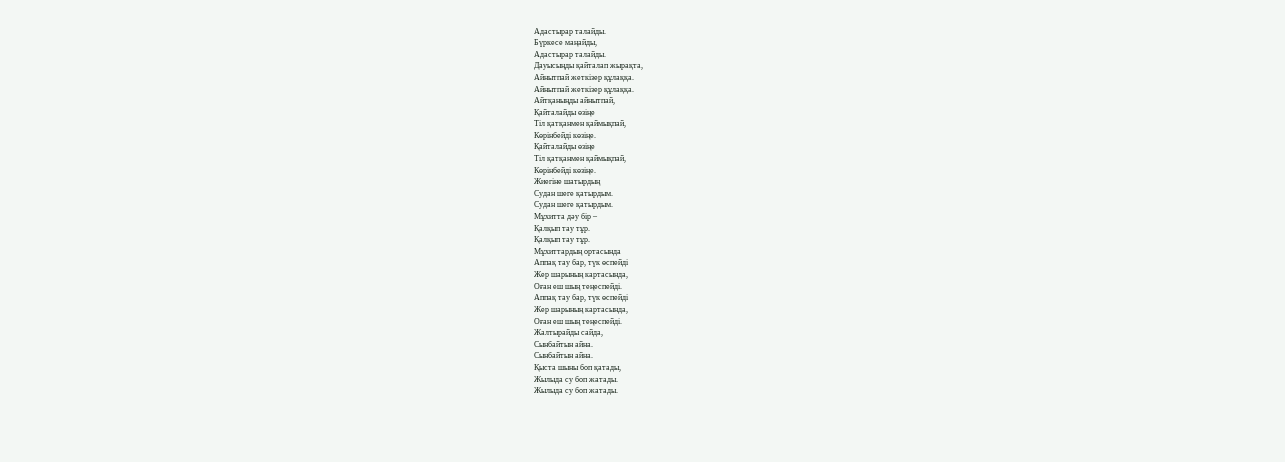Адастырар талайды.
Бүркесе маңайды,
Адастырар талайды.
Дауысыңды қайталап жырақта,
Айнытпай жеткiзер құлаққа.
Айнытпай жеткiзер құлаққа.
Айтқаныңды айнытпай,
Қайталайды өзiңе
Тiл қатқанмен қаймықпай,
Көрiнбейдi көзiңе.
Қайталайды өзiңе
Тiл қатқанмен қаймықпай,
Көрiнбейдi көзiңе.
Жиегiне шатырдың
Судан шеге қатырдым.
Судан шеге қатырдым.
Мұхитта дәу бiр –
Қалқып тау тұр.
Қалқып тау тұр.
Мұхиттардың ортасында
Аппақ тау бар, түк өспейдi
Жер шарының картасында,
Оған еш шың теңеспейдi.
Аппақ тау бар, түк өспейдi
Жер шарының картасында,
Оған еш шың теңеспейдi.
Жалтырайды сайда,
Сынбайтын айна.
Сынбайтын айна.
Қыста шыны боп қатады,
Жылыда су боп жатады.
Жылыда су боп жатады.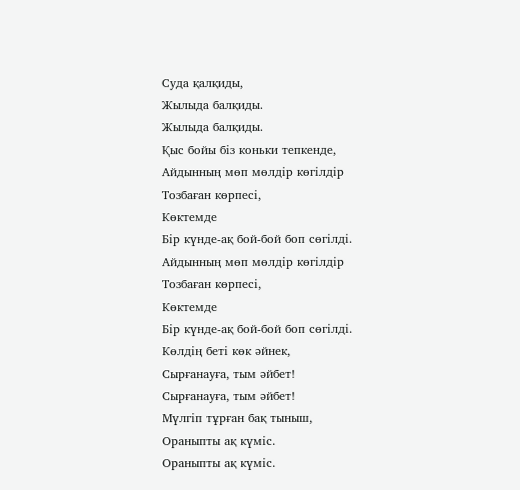Суда қалқиды,
Жылыда балқиды.
Жылыда балқиды.
Қыс бойы бiз коньки тепкенде,
Айдынның мөп мөлдiр көгiлдiр
Тозбаған көрпесi,
Көктемде
Бiр күнде-ақ бой-бой боп сөгiлдi.
Айдынның мөп мөлдiр көгiлдiр
Тозбаған көрпесi,
Көктемде
Бiр күнде-ақ бой-бой боп сөгiлдi.
Көлдiң бетi көк әйнек,
Сырғанауға, тым әйбет!
Сырғанауға, тым әйбет!
Мүлгiп тұрған бақ тыныш,
Ораныпты ақ күмiс.
Ораныпты ақ күмiс.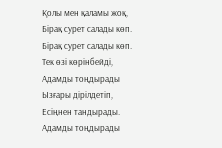Қолы мен қаламы жоқ,
Бiрақ сурет салады көп.
Бiрақ сурет салады көп.
Тек өзi көрiнбейдi,
Адамды тоңдырады
Ызғары дiрiлдетiп,
Есiңнен тандырады.
Адамды тоңдырады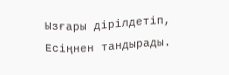Ызғары дiрiлдетiп,
Есiңнен тандырады.